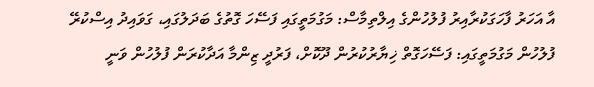އާ އަހަރު ފާހަގަކުރާއިރު ފުލުހުންގެ އިލްތިމާސް: މަގުމަތީގައި ފަސޭހަ ގޮތުގެ ބަދަލުގައި، ގަވައިދު އިސްކުރޭ
ފުލުހުން މަގުމަތީގައި: ފަސޭހަގޮތް ޚިޔާރުކުރުން ދޫކޮށް، ފަރުދީ ޒިންމާ އަދާކުރަން ފުލުހުން ވަނީ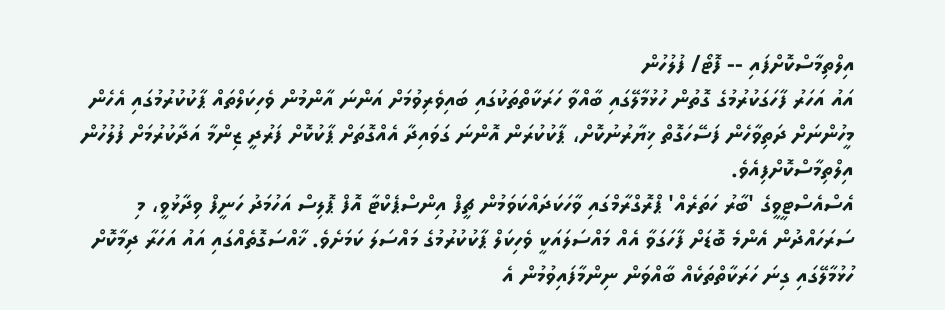އިލްތިމާސްކޮށްފައި -- ފޮޓޯ/ ފުލުހުން
އައު އަހަރު ފާހަގަކުރުމުގެ ގޮތުން ހުޅުމާލޭގައި ބާއްވާ ހަރަކާތްތަކުގައި ބައިވެރިވުމަށް އަންނަ އާންމުން ވެހިކަލްތައް ޕާކުކުރުމުގައި އެހެން މީހުންނަށް ދަތިވާހެން ފަސޭހަގޮތް ޚިޔާރުނުކޮށް، ޕާކުކުރަން އޮންނަ ގަވައިދާ އެއްގޮތަށް ޕާކުކޮށް ފަރުދީ ޒިންމާ އަދާކުރުމަށް ފުލުހުން އިލްތިމާސްކޮށްފިއެވެ.
އެސްއެސްޓީވީގެ 'ބާރު ހަތަރެއް' ޕްރޮގްރާމްގައި ވާހަކަދައްކަވަމުން ޗީފް އިންސްޕެކްޓާ އޮފް ޕޮލިސް އަހުމަދު ހަނީފް ވިދާޅުވީ، މި ސަރަހައްދުން އެންމެ ބޮޑަށް ފާހަގަވާ އެއް މައްސަލައަކީ ވެހިކަލް ޕާކުކުރުމުގެ މައްސަލަ ކަމަށެވެ. ޚާއްސަގޮތެއްގައި އައު އަހަރާ ދިމާކޮށް ހުޅުމާލޭގައި ގިނަ ހަރަކާތްތަކެއް ބާއްވަން ނިންމާފައިވުމުން އެ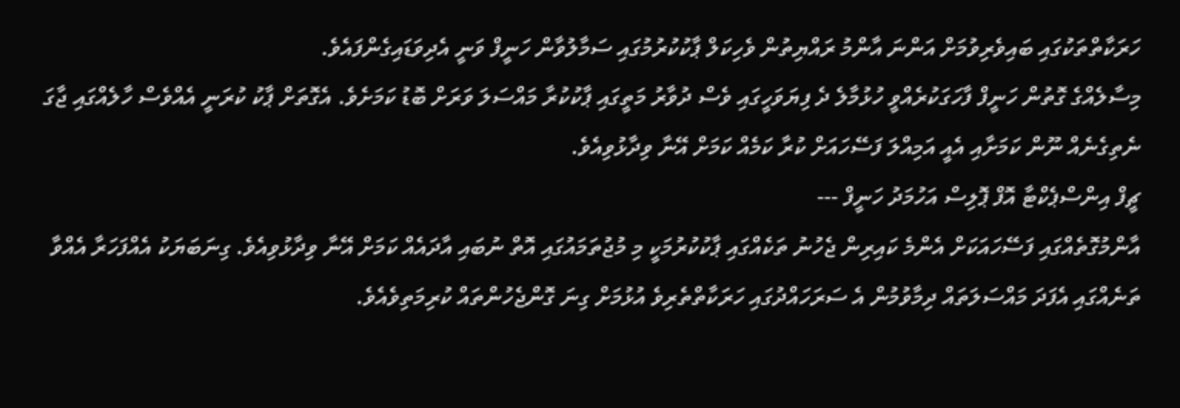ހަރަކާތްތަކުގައި ބައިވެރިވުމަށް އަންނަ އާންމު ރައްޔިތުން ވެހިކަލް ޕާކުކުރުމުގައި ސަމާލުވާން ހަނީފް ވަނީ އެދިވަޑައިގެންފައެވެ.
މިސާލެއްގެ ގޮތުން ހަނީފް ފާހަގަކުރެއްވީ ހުޅުމާލެ ދެ ފިޔަވަހީގައި ވެސް ދުވާރު މަތީގައި ޕާކުކުރާ މައްސަލަ ވަރަށް ބޮޑު ކަމަށެވެ. އެގޮތަށް ޕާކު ކުރަނީ އެއްވެސް ހާލެއްގައި ޖާގަ ނެތިގެނެއް ނޫން ކަމަށާއި އެއީ އަމިއްލަ ފަސޭހައަށް ކުރާ ކަމެއް ކަމަށް އޭނާ ވިދާޅުވިއެވެ.
ޗީފް އިންސްޕެކްޓާ އޮފް ޕޮލިސް އަހުމަދު ހަނީފް ---
އާންމުގޮތެއްގައި ފަސޭހައަކަށް އެންމެ ކައިރިން ޖެހުނު ތަކެއްގައި ޕާކުކުރުމަކީ މި މުޖުތަމައުގައި އޮތް ނުބައި އާދައެއް ކަމަށް އޭނާ ވިދާޅުވިއެވެ. ގިނަބަޔަކު އެއްފަހަރާ އެއްވާ ތަނެއްގައި އެފަދަ މައްސަލަތައް ދިމާވުމުން އެ ސަރަހައްދުގައި ހަރަކާތްތެރިވެ އުޅުމަށް ގިނަ ގޮންޖެހުންތައް ކުރިމަތިވެއެވެ.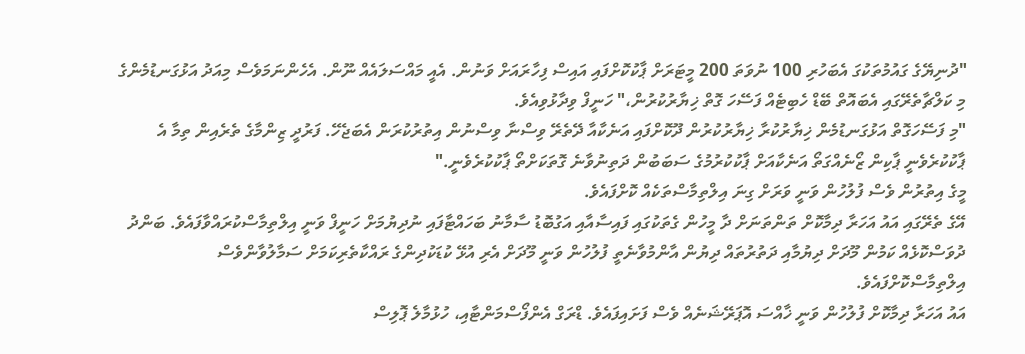"ދުނިޔޭގެ ގައުމުތަކުގަ އެބަހުރި 100 ނުވަތަ 200 މީޓަރަށް ޕާކުކޮށްފައި އައިސް ފިހާރައަށް ވަނުން. އެއީ މައްސަލައެއް ނޫން. އެހެންނަމަވެސް މިއަދު އަޅުގަނޑުމެންގެ މި ކަލްޗާތެރޭގައި އެބައޮތް ބޭޑް ހެބިޓެއް ފަސޭހަ ގޮތް ޚިޔާރުކުރުން،" ހަނީފް ވިދާޅުވިއެވެ.
"މި ފަސޭހަގޮތް އަޅުގަނޑުމެން ޚިޔާރުކުރާ ޚިޔާރުކުރުން ދޫކޮށްފައި އަނެކާއާ ދޭތެރޭ ވިސްނާ ވިސްނުން އިތުރުކުރަން އެބަޖެހޭ. ފަރުދީ ޒިންމާގެ ތެރެއިން ތިމާ އެ ޕާކުކުރެވެނީ ޕާކިން ޒޯނެއްގަތޯ އަނެކާއަށް ޕާކުކުރުމުގެ ސަބަބުން ދަތިނުވާނެ ގޮތަކަށްތޯ ޕާކުކުރެވެނީ."
މީގެ އިތުރުން ވެސް ފުލުހުން ވަނީ ވަރަށް ގިނަ އިލްތިމާސްތަކެއް ކޮށްފައެވެ.
އޭގެ ތެރޭގައި އައު އަހަރާ ދިމާކޮށް ތަންތަނަށް ދާ މީހުން ގެތަކުގައި ފައިސާއާއި އަގުބޮޑު ސާމާނު ބަހައްޓާފައި ނުދިޔުމަށް ހަނީފް ވަނީ އިލްތިމާސްކުރައްވާފައެވެ. ބަންދު ދުވަސްކޮޅެއް ކަމުން މޫދަށް ދިޔުމާއި ދަތުރުތައް ދިޔުން އާންމުވާނެތީ ފުލުހުން ވަނީ މޫދަށް އެރި އުޅޭ ކުޑަކުދިންގެ ރައްކާތެރިކަމަށް ސަމާލުވާންވެސް އިލްތިމާސްކޮށްފައެވެ.
އައު އަހަރާ ދިމާކޮށް ފުލުހުން ވަނީ ޚާއްސަ އޮޕަރޭޝަނެއް ވެސް ފަށައިފައެވެ. ޑްރަގް އެންފޯސްމަންޓާއި، ހުޅުމާލެ ޕޮލިސް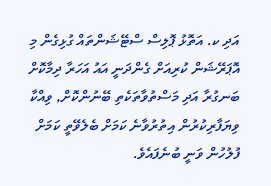އަދި ކ. އަތޮޅު ޕޮލިސް ސްޓޭޝަންތައް ގުޅިގެން މި އޮޕަރޭޝަން ކުރިއަށް ގެންދަނީ އައު އަހަރާ ދިމާކޮށް ބަނގުރާ އަދި މަސްތުވާތަކެތި ބޭނުންކޮށް, ވިއްކާ ވިޔަފާރިކުރުން އިތުރުވާނެ ކަމަށް ބެލެވޭތީ ކަމަށް ފުލުހުން ވަނީ ބުނެފައެވެ.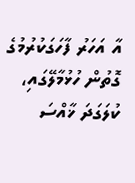އާ އަހަރު ފާހަގަކުރުމުގެ ގޮތުން ހުޅުމާލޭގައި، ކުލަގަދަ ޚާއްސަ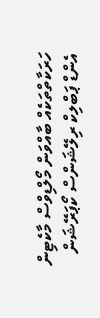ހަރަކާތްތަކެއް ބާއްވަން މޯލްޑިވްސް މާކެޓިން އެންޑް ޕަބްލިކް ރިލޭޝަންސް ކޯޕަރޭޝަން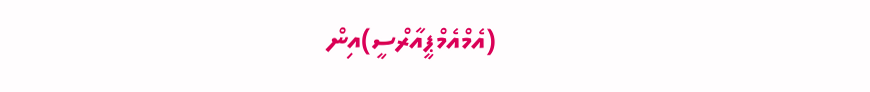(އެމްއެމްޕީއާރްސީ)އިން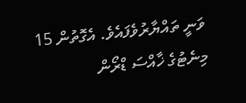ވަނީ ތައްޔާރުވެފައެވެ. އެގޮތުން 15 މިނެޓުގެ ޚާއްސަ ޑްރޯން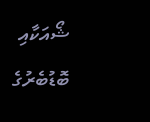ޝޯއަކާއި ބޮޑުބެރުގެ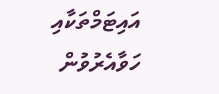އައިޓަމްތަކާއި ހަވާއެރުވުން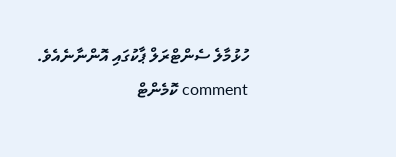ހުޅުމާލެ ސެންޓްރަލް ޕާކުގައި އޮންނާނެއެވެ.
comment ކޮމެންޓް